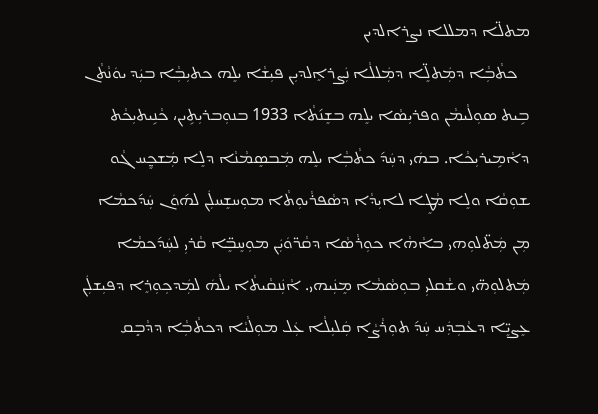ܡܬܠ̈ܐ ܕܡܠܠܐ ܢܨܪܐܠܕܝܢ
   ܟܬܵܒܼܵܐ ܕܡܲܬܠܸ̈ܐ ܕܡܲܠܠܵܐ ܢܲܨܪܐܸܠܕܝܼܢ ܦܝܼܫܵܐ ܝܠܸܗ ܟܬܝܼܒܼܵܐ ܒܝܲܕ ܝܘܿܢܵܬܵܢ ܒܹܝܬ ܣܘܼܠܵܝܡܵܢ ܘܦܪܝܼܣܵܐ ܝܠܸܗ ܒܫܸܢ݇ܬܵܐ 1933 ܒܢܘܼܒܪܝܼܬܹܝܢ، ܟܵܢܹܝܬܝܼܟܵܬ ܕܐܵܡܹܝܪܝܼܟܵܐ. ܒܗܿܝ ܕܚܲܕ݇ ܟܬܵܒܼܵܐ ܝܠܸܗ ܡܲܒܣܸܡܵܢܵܐ ܕܠܸܐ ܡܲܫܟ̰ܸܚ ܓܵܘ ܫܘܼܩܵܐ ܘܠܸܐ ܡܵܛܸܐ ܠܐܝܼܕܵܐ ܕܣܵܦܪܵܝܘܼܬܵܐ ܡܘܼܚܫܸܚܠܲܢ ܠܗ݇ܘܿܢ ܚܲܕ݇ܟܡܵܐ ܡܼܢ ܡܲܬ̈ܠܘܼܗܝ ܒܐܵܗܵܐ ܟܘܼܪܵܣܵܐ ܕܩܵܖ̈ܘܿܝܲܢ ܡܘܼܚܸܒܸ̈ܐ ܩܵܪܝܼ ܠܚܲܕ݇ܟܡܵܐ ܡܲܬܠܘܼܗ̈ܝ ܘܫܵܩܠܝܼ ܒܘܼܣܵܡܵܐ ܡܸܢܲܝܗܝ. ܐܵܢܲܢܩܵܝܬܵܐ ܝܠܵܗܿ ܠܡܲܕܟܼܘܼܪܸܐ ܕܦܝܼܫܠܲܢ ܥܸܨܝܸ̈ܐ ܕܥܵܒܼܕܲܚ ܚܲܕ݇ ܬܘܼܪܵܨܵܐ ܩܲܠܝܼܠܵܐ ܥܲܠ ܡܘܼܠܵܝܵܐ ܕܟܬܵܒܼܵܐ ܕܕܵܒܼܸܩ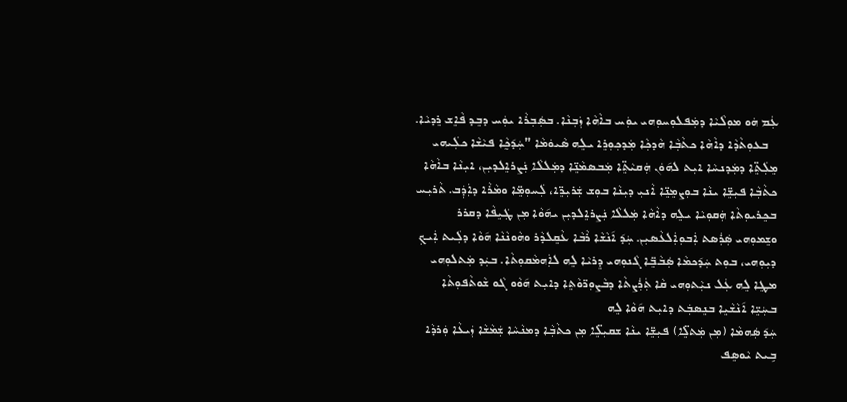ܥܲܡ ܗܿܘ ܡܘܼܠܵܝܵܐ ܕܡܲܦܠܘܼܚܘܼܗܝ ܝܘܲܚ ܒܐܵܗܵܐ ܙܲܒܼܢܵܐ. ܒܣܲܒܼܪܵܐ ܝܘܲܚ ܕܒܸܕ ܦܵܐܸܫ ܪܸܕܝܵܐ.
   ܒܥܘܼܬܵܕܵܐ ܕܐܵܗܵܐ ܟܬܵܒܼܵܐ ܗܵܕܟܼܵܐ ܡܲܕܟܼܘܼܪܸܐ ܝܠܸܗ ܣܵܝܘܿܡܵܐ "ܚܲܕ݇ܟ̰ܵܐ ܦܝܵܫܵܐ ܟܠܲܝܗܝ ܡܸܠܲܬܸ̈ܐ ܕܡܲܕܢܚܵܐ ܐܝܼܬ ܠܗ݇ܘܿܢ ܗܲܩܝܵܬܸ̈ܐ ܡܲܒܣܡܵܢܸ̈ܐ ܕܡܲܠܠܵܐ ܢܲܨܪܐܸܠܕܝܼܢ، ܐܝܼܢܵܐ ܒܐܵܗܵܐ ܟܬܵܒܼܵܐ ܦܝܼܫܸ̈ܐ ܝܢܵܐ ܒܘܼܨܡܸܢܸ̈ܐ ܐܵܢܝܼ ܕܝܼܢܵܐ ܒܘܼܫ ܫܲܪܝܼܖܸ̈ܐ، ܠܲܚܘܼܡܸ̈ܐ ܘܡܵܪܵܐ ܕܐܲܕܲܒ. ܬܵܪܝܼܚ ܒܟܸܪܝܘܼܬܵܐ ܗܲܩܘܼܝܵܐ ܝܠܸܗ ܕܐܵܗܵܐ ܡܲܠܠܵܐ ܢܲܨܪܐܸܠܕܝܼܢ ܝܗ݇ܘܵܐ ܡܼܢ ܛܲܝܸܦܵܐ ܕܩܪܪ ܘܫܸܡܘܼܗܝ ܣܲܪܲܣܬ ܐܲܒܘܼܐܲܠܥܵܣܝܼܢ. ܚܲܕ݇ ܐ݇ܢܵܫܵܐ ܪܵܒܵܐ ܥܵܩܸܠܕܵܪ ܘܗܵܘܢܵܢܵܐ ܗ݇ܘܵܐ ܕܠܲܝܬ ܐܲܝܟܼ ܕܝܼܘܼܗܝ، ܒܘܼܬ ܚܲܕ݇ܟܡܵܐ ܣܲܒܵܒܸ̈ܐ ܓܵܢܘܼܗܝ ܕܸܪܝܵܐ ܠܸܗ ܠܐܲܗܡܵܩܘܼܬܵܐ. ܒܝܲܕ ܡܲܬܠܘܼܗܝ ܡܛܸܐ ܠܸܗ ܥܲܠ ܢܝܼܵܬܘܼܗܝ ܩܵܐ ܬܲܪܲܨܬܵܐ ܕܒܵܨܘܼܖ̈ܘܵܬܸܐ ܕܐܝܼܬ ܗ݇ܘܵܘ ܓܵܘ ܫܵܘܬܵܦܘܼܬܵܐ ܒܚܲܝܸ̈ܐ ܐ݇ܢܵܫܵܝܸܐ ܒܢܸܣܒܲܬ ܕܐܝܼܬ ܗ݇ܘܵܐ ܠܸܗ
ܚܲܕ݇ ܣܲܗܡܵܐ (ܡܼܢ ܡܲܬܠܸ̈ܐ) ܦܝܼܫܸ̈ܐ ܝܢܵܐ ܫܩܝܼܠܸ̈ܐ ܡܼܢ ܟܬܵܒܼܵܐ ܕܡܢܵܚܵܐ ܫܲܡܵܫܵܐ ܙܲܝܥܵܐ ܘܲܪܕܵܐ ܒܹܝܬ ܝܵܘܣܸܦ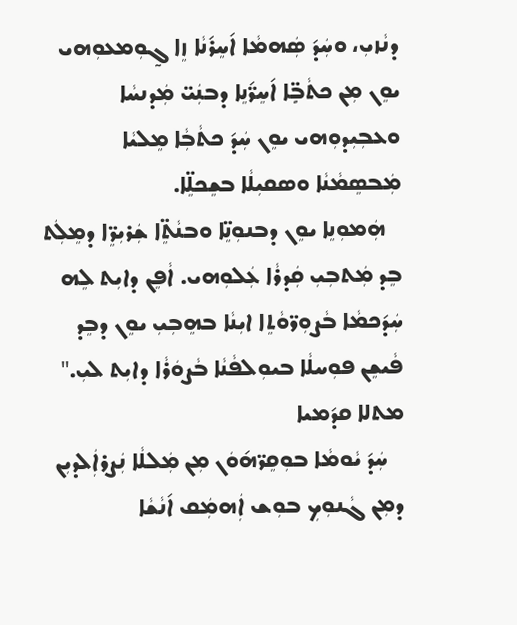ܕܢܵܙܝܼ، ܘܚܲܕ݇ ܣܲܗܡܵܐ ܐ݇ܚܸܪ݇ܢܵܐ ܙܸܐ ܓ̰ܘܼܡܥܘܼܗܝ ܝܘܸܢ ܡܼܢ ܟܬܵܒܼܸ̈ܐ ܐ݇ܚܸܖ̈݇ܢܸܐ ܕܒܢܲܝ̈ ܡܲܕܢܚܵܐ ܘܥܒܼܝܼܕܘܼܗܝ ܝܘܸܢ ܚܲܕ݇ ܟܬܵܒܼܵܐ ܡܸܠܝܵܐ ܡܲܒܣܸܡܵܢܵܐ ܘܣܩܝܼܠܵܐ ܒܫܸܟܠܸ̈ܐ.
   ܗܲܡܘܼܢܸܐ ܝܘܸܢ ܕܒܢܘܼܢܸ̈ܐ ܘܒܢܵܬܸ̈ܐ ܫܲܪܝܼܖܸ̈ܐ ܕܡܸܠܲܬ ܒܸܕ ܡܲܬܒܼܝܼ ܩܲܕܪܵܐ ܥܲܠܘܼܗܝ. ܐܵܦܸܢ ܕܐܝܼܬ ܠܸܗ ܚܲܕ݇ܟܡܵܐ ܒܵܨܘܼܖ̈ܘܵܬܸܐ ܐܝܼܢܵܐ ܒܗܸܒܼܝܼ ܝܘܸܢ ܕܒܸܕ ܦܵܝܫܸܢ ܦܘܼܚܠܵܐ ܒܝܘܼܠܦܵܢܵܐ ܒܵܨܘܿܪܵܐ ܕܐܝܼܬ ܠܝܼ."
ܡܬܠܐ ܩܕ݇ܡܝܐ
   ܚܲܕ݇ ܝܵܘܡܵܐ ܒܘܼܩܸܖ̈ܗ݇ܘܿܢ ܡܼܢ ܡܲܠܠܵܐ ܢܲܨܪܐܲܠܕܝܼܢ ܕܡܼܢ ܓܵܢܘܼܟܼ ܒܘܼܫ ܐܲܗܡܲܩ ܐ݇ܢܵܫܵܐ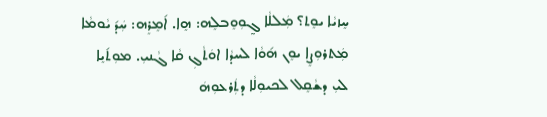ܚܸܙܝܵܐ ܝܘܸܬ؟ ܡܲܠܠܵܐ ܓ̰ܘܼܘܸܒܠܸܗ: ܗܸܐ. ܐ݇ܡܸܪܸܗ: ܚܲܕ݇ ܝܵܘܡܵܐ ܡܲܬܪܘܼܨܸܐ ܝܘܸܢ ܗ݇ܘܵܐ ܠܚܕܵܐ ܐܘܿܬܵܓܼ ܩܵܐ ܓܵܢܝܼ. ܡܘܼܬ݇ܝܸܐ ܠܝܼ ܕܫܵܩܸܠ ܠܟܝܘܼܠܵܐ ܕܬܲܪܥܘܼܗܿ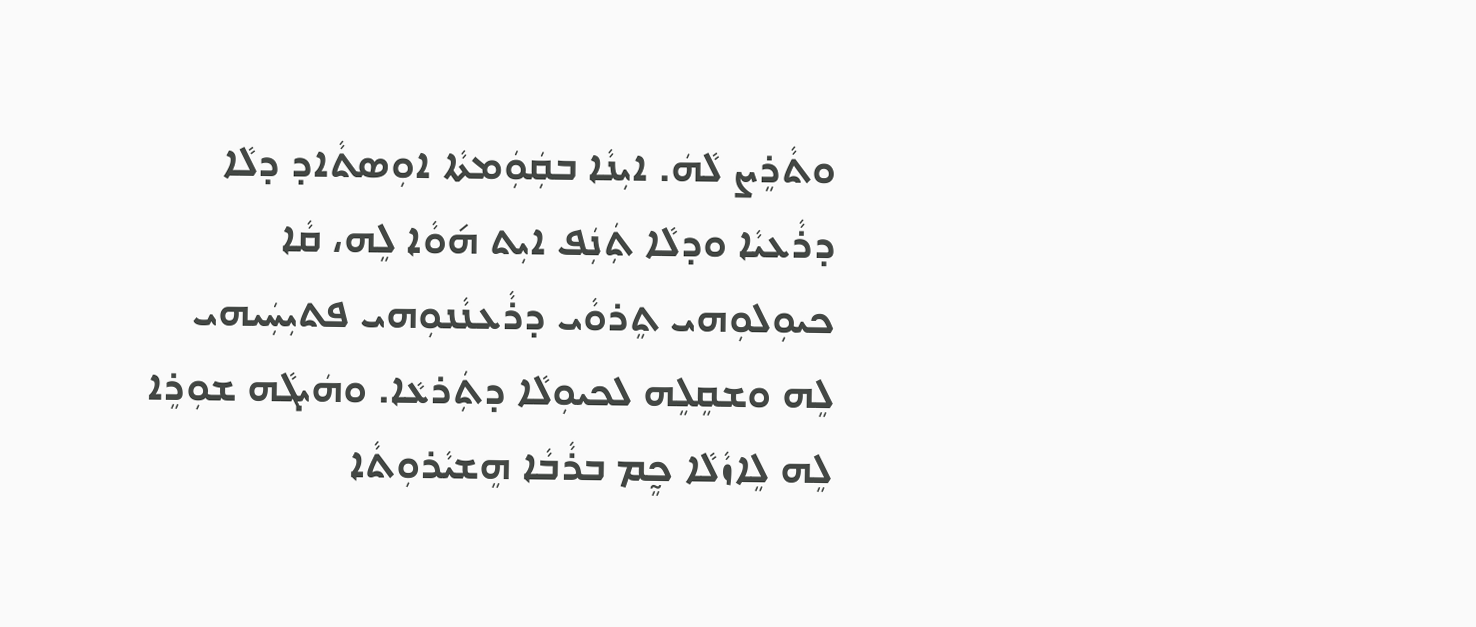ܘܬܵܪܸܨ ܠܵܗܿ. ܐܝܼܢܵܐ ܒܩܲܘܲܡܬܵܐ ܐܘܼܣܬܵܐܕ ܕܠܵܐ ܕܪܵܥܝܵܐ ܘܕܠܵܐ ܬܲܢܲܦ ܐܝܼܬ ܗ݇ܘܵܐ ܠܸܗ، ܩܵܐ ܟܝܘܼܠܘܼܗܝ ܬܸܪܘܵܝ ܕܪܵܥܢܵܢܘܼܗܝ ܦܬܝܼܚܲܝܗܝ ܠܸܗ ܘܫܩܸܠܸܗ ܠܟܝܘܼܠܵܐ ܕܬܲܪܥܵܐ. ܘܗܿܝܓܵܗ ܫܘܼܪܸܐ ܠܸܗ ܠܸܐܙܵܠܵܐ ܟ̰ܸܡ ܒܪܵܒܵܐ ܗܸܫܝܵܪܘܼܬܵܐ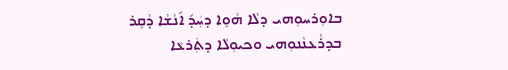ܒܐܘܼܪܚܘܼܗܝ ܕܠܵܐ ܗܵܘܸܐ ܕܚܲܕ݇ ܐ݇ܢܵܫܵܐ ܕܵܩܸܪ ܒܕܪܵܥܢܵܢܘܼܗܝ ܘܟܝܘܼܠܵܐ ܕܬܲܪܥܵܐ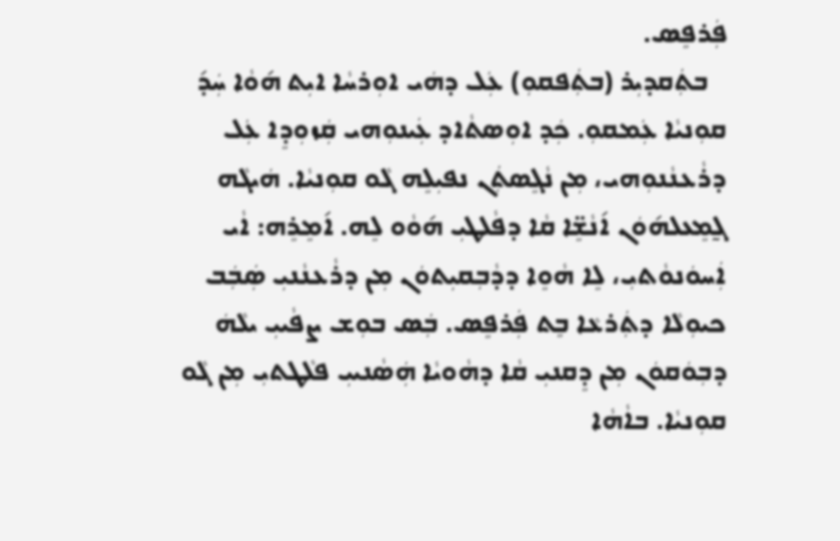ܦܲܪܦܸܣ.
   ܒܬܲܩܕܝܼܪ (ܒܬܲܦܩܘܼ) ܥܲܠ ܕܗܿܝ ܐܘܼܪܚܵܐ ܐܝܼܬ ܗ݇ܘܵܐ ܚܲܕ݇ ܩܘܼܢܝܵܐ ܥܲܡܩܘܼ. ܟܲܕ ܐܘܼܣܬܵܐܕ ܥܲܝܢܘܼܗܝ ܩܲܙܘܼܕܸܐ ܥܲܠ ܕܪܵܥܢܵܢܘܼܗܝ، ܡܼܢ ܢܵܓܸܣܬܲܢ ܢܦܝܼܠܸܗ ܓܵܘ ܩܘܼܢܝܵܐ. ܗܿܝܓܵܗ ܓ̰ܡܸܥܠܗ݇ܘܿܢ ܐ݇ܢܵܫܸ̈ܐ ܩܵܐ ܕܦܵܠܛܝܼ ܗ݇ܘܵܘ ܠܸܗ. ܐ݇ܡܸܪܸܗ: ܐܵܝ ܐܲܚܘܿܢܘܵܬܝܼ، ܠܸܐ ܗܵܘܸܐ ܕܕܵܒܼܩܝܼܬܘܿܢ ܡܼܢ ܕܪܵܥܢܵܢܝܼ ܣܲܒܲܒ ܟܝܘܼܠܵܐ ܕܬܲܪܥܵܐ ܒܸܬ ܦܲܪܦܸܣ. ܒܲܣ ܒܘܼܫ ܨܦܵܝܝܼ ܝܠܵܗܿ ܕܒܼܘܿܩܘܿܢ ܡܼܢ ܕܸܩܢܝܼ ܩܵܐ ܕܗܵܘܝܵܐ ܗܲܣܵܢܝܝܼ ܦܠܵܛܬܝܼ ܡܼܢ ܓܵܘ ܩܘܼܢܝܵܐ. ܒܐܵܗܵܐ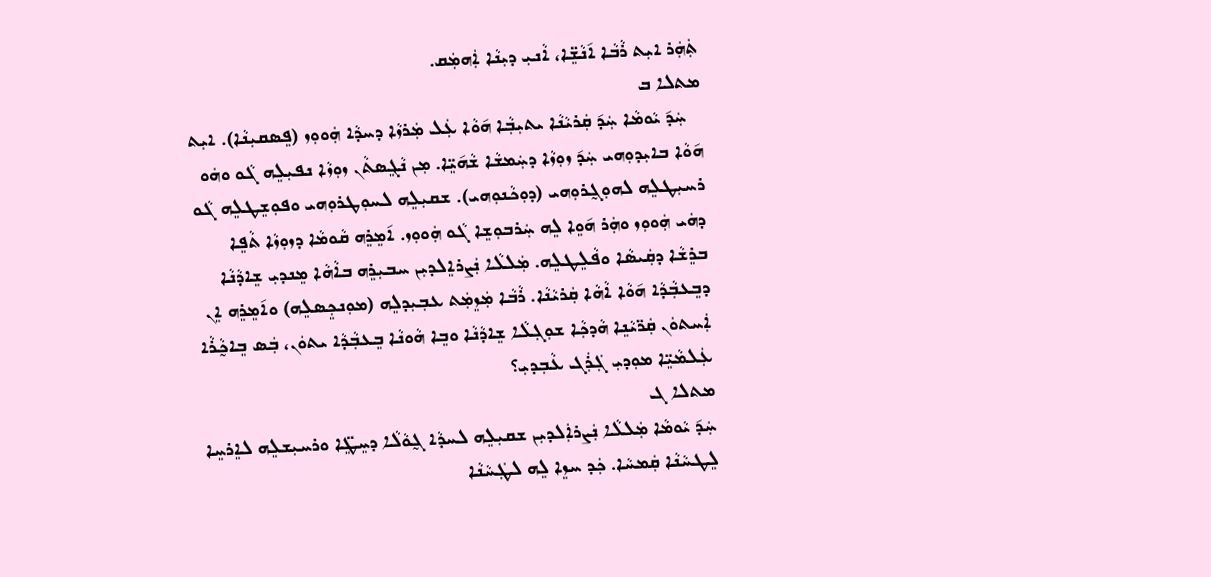ܬܲܗܲܪ ܐܝܼܬ ܪܵܒܵܐ ܐ݇ܢܵܫܸ̈ܐ، ܐܵܢܝܼ ܕܝܼܢܵܐ ܐܲܗܡܲܩ.
ܡܬܠܐ ܒ
   ܚܲܕ݇ ܝܵܘܡܵܐ ܚܲܕ݇ ܩܲܪܝܵܢܵܐ ܝܬܝܼܒܼܵܐ ܗ݇ܘܵܐ ܥܲܠ ܡܲܪܙܵܐ ܕܚܕܵܐ ܗܲܘܘܼܙ (ܦܸܣܩܝܼܢܵܐ). ܐܝܼܬ ܗ݇ܘܵܐ ܒܐܝܼܕܘܼܗܝ ܚܲܕ݇ ܙܘܼܙܵܐ ܕܚܲܡܫܵܐ ܫܵܗ݇ܝܸ̈ܐ. ܡܼܢ ܢܵܓܸܣܬܵܢ ܙܘܼܙܵܐ ܢܦܝܼܠܸܗ ܓܵܘ ܘܗܿܘ ܪܚܝܼܛܠܸܗ ܠܗܘܼܓ̰ܪܘܼܗܝ (ܕܘܼܟܵܢܘܼܗܝ). ܫܩܝܼܠܸܗ ܠܚܘܼܛܪܘܼܗܝ ܘܦܘܼܫܸܛܠܸܗ ܓܵܘ ܕܗܿܝ ܗܲܘܘܼܙ ܘܗܲܪ ܗ݇ܘܸܐ ܠܸܗ ܚܲܪܒܘܼܫܸܐ ܓܵܘ ܗܲܘܘܼܙ. ܐ݇ܡܸܪܸܗ ܩܵܘܡܵܐ ܕܙܘܼܙܵܐ ܬܵܦܸܐ ܒܪܸܫܵܐ ܕܩܲܝܣܵܐ ܘܦܵܠܸܛܠܸܗ. ܡܲܠܠܵܐ ܢܲܨܪܐܸܠܕܝܼܢ ܚܒܝܼܪܸܗ ܒܐܵܗܵܐ ܡܸܢܕܝܼ ܫܸܐܕܵܢܵܐ ܕܒܸܥܒܼܵܕܵܐ ܗ݇ܘܵܐ ܐܵܗܵܐ ܩܲܪܝܵܢܵܐ. ܪܵܒܵܐ ܡܲܙܸܡܲܬ ܥܒܼܝܼܕܠܸܗ (ܡܘܼܢܟܼܸܣܠܸܗ) ܘܐ݇ܡܸܪܸܗ ܐܸܢ ܐܲܚܬܘܿܢ ܩܲܖ̈ܝܵܢܸܐ ܗܵܕܟܼܵܐ ܫܘܼܓܼܠܵܐ ܫܸܐܕܵܢܵܐ ܘܒܸܐ ܗܵܘܢܵܐ ܒܸܥܒܼܵܕܵܐ ܝܬܘܿܢ، ܒܲܣ ܒܸܐܟ̰ܵܪܵܐ ܥܲܠܡܵܝܸ̈ܐ ܡܘܼܕܝܼ ܓܲܪܲܓ ܥܵܒܼܕܝܼ؟
ܡܬܠܐ ܓ
ܚܲܕ݇ ܝܵܘܡܵܐ ܡܲܠܠܵܐ ܢܲܨܪܐܲܠܕܝܼܢ ܫܩܝܼܠܸܗ ܠܚܕܵܐ ܓ̰ܘܵܠܵܐ ܕܚܸܛܸ̈ܐ ܘܪܚܝܼܫܠܸܗ ܠܐܸܪܚܸܐ ܠܸܛܚܵܢܵܐ ܩܲܡܚܵܐ. ܟܲܕ ܚܙܸܐ ܠܸܗ ܠܛܲܚܵܢܵܐ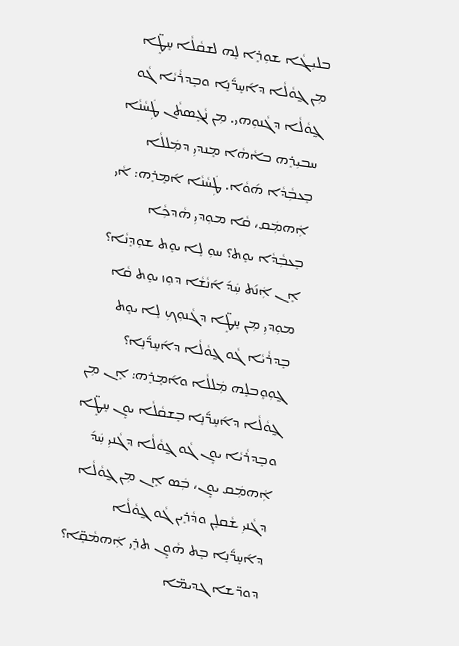ܒܠܝܼܓܵܐ ܫܘܼܪܸܐ ܠܸܗ ܠܫܩܵܠܵܐ ܚܸܛܸ̈ܐ ܡܼܢ ܓ̰ܘܵܠܵܐ ܕܐ݇ܚܸܖ̈݇ܢܸܐ ܘܒܸܕܪܵܝܵܐ ܓܵܘ ܓ̰ܘܵܠܵܐ ܕܓܵܢܘܼܗܝ. ܡܼܢ ܢܵܓܸܣܬܵܢ ܛܲܚܵܢܵܐ ܚܒܝܼܪܸܗ ܒܐܵܗܵܐ ܡܸܢܕܝܼ ܕܡܲܠܠܵܐ ܒܸܥܒܼܵܕܵܐ ܗ݇ܘܵܐ. ܛܲܚܵܢܵܐ ܐ݇ܡܸܪܸܗ: ܐܵܝ ܐܲܗܡܲܩ، ܩܵܐ ܡܘܼܕܝܼ ܗܵܕܟܼܵܐ ܒܸܥܒܼܵܕܵܐ ܝܘܸܬ؟ ܚܘܼ ܠܸܐ ܝܘܸܬ ܫܘܼܕܸܢܵܐ؟ ܐܸܢ ܐܲܢ݇ܬ ܚܲܕ݇ ܐ݇ܢܵܫܵܐ ܕܘܼܙ ܝܘܸܬ ܩܵܐ ܡܘܼܕܝܼ ܡܼܢ ܚܸܛܸ̈ܐ ܕܓܵܢܘܼܟܼ ܠܸܐ ܝܘܸܬ ܒܸܕܪܵܝܵܐ ܓܵܘ ܓ̰ܘܵܠܵܐ ܕܐ݇ܚܸܖ̈݇ܢܸܐ؟ ܓ̰ܘܼܘܸܒܠܸܗ ܡܲܠܠܵܐ ܘܐ݇ܡܸܪܸܗ: ܐܸܢ ܡܼܢ ܓ̰ܘܵܠܵܐ ܕܐ݇ܚܸܖ̈݇ܢܸܐ ܒܸܫܩܵܠܵܐ ܝܘܸܢ ܚܸܛܸ̈ܐ ܘܒܸܕܪܵܝܵܐ ܝܘܸܢ ܓܵܘ ܓ̰ܘܵܠܵܐ ܕܓܵܢܝܼ ܚܲܕ݇ ܐܲܗܡܲܩ ܝܘܸܢ، ܒܲܣ ܐܸܢ ܡܼܢ ܓ̰ܘܵܠܵܐ ܕܓܵܢܝܼ ܫܵܩܠܸܢ ܘܕܵܪܸܝܢ ܓܵܘ ܓ̰ܘܵܠܵܐ ܕܐ݇ܚܸܖ̈݇ܢܸܐ ܒܸܬ ܗܵܘܸܢ ܬܪܸܝ ܐܲܗܡܵܩܸ̈ܐ؟
ܕܘܖ̈ܫܐ ܓܕܝܡ̈ܐ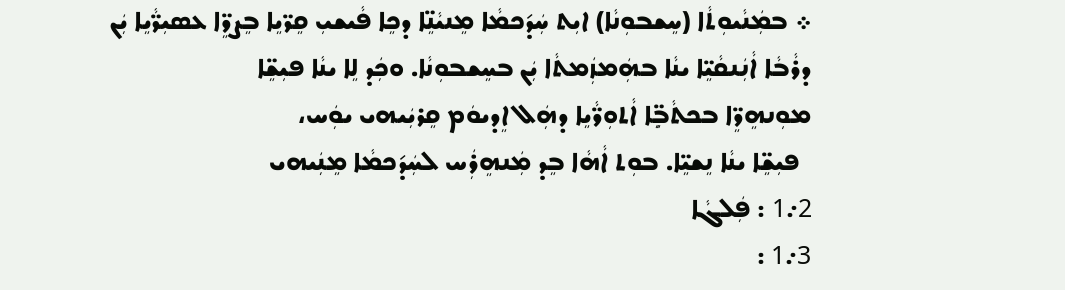܀ ܒܡܲܢܵܝܘܼܬܵܐ (ܚܸܫܒܘܼܢܵܐ) ܐܝܼܬ ܚܲܕ݇ܟܡܵܐ ܡܸܢܝܵܢܸ̈ܐ ܕܟܸܐ ܦܵܝܫܝܼ ܩܸܖ̈ܝܸܐ ܒܸܨܖܸ̈ܐ ܥܣܝܼܖ̈ܵܝܸܐ ܝܲܢ
ܕܪܵܒܵܐ ܐܵܢܲܢܩܵܝܸ̈ܐ ܝܢܵܐ ܒܗܲܡܙܲܡܬܵܐ ܝܲܢ ܒܚܸܫܒܘܼܢܵܐ. ܘܟܲܕ ܠܸܐ ܝܢܵܐ ܦܝܼܫܸ̈ܐ
ܡܘܼܢܗܸܖܸ̈ܐ ܒܟܬܵܒܼܸ̈ܐ ܐܵܬܘܼܖ̈ܵܝܸܐ ܕܗܲܠ ܐܸܕܝܘܿܡ ܩܸܪܝܲܝܗܝ ܝܘܲܚ،
  ܦܝܼܫܸ̈ܐ ܝܢܵܐ ܢܸܫܝܸ̈ܐ. ܒܘܼܬ ܐܵܗܵܐ ܒܸܕ ܡܲܢܗܸܪܲܚ ܠܚܲܕ݇ܟܡܵܐ ܡܸܢܲܝܗܝ
2܇1 : ܦܲܠܓܵܐ
3܇1 :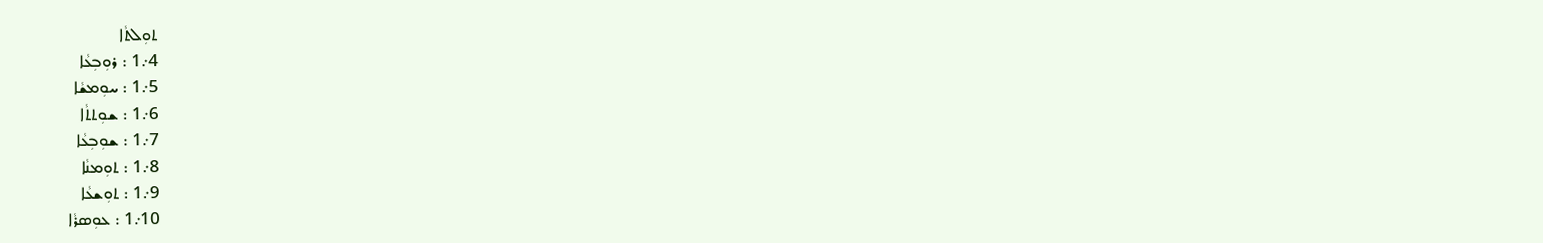ܬܘܼܠܬܵܐ
4܇1 : ܪܘܼܒܼܥܵܐ
5܇1 : ܚܘܼܡܫܵܐ
6܇1 : ܫܘܼܬܬܵܐ
7܇1 : ܫܘܼܒܼܥܵܐ
8܇1 : ܬܘܼܡܢܵܐ
9܇1 : ܬܘܼܫܥܵܐ
10܇1 : ܥܘܼܣܪܵܐ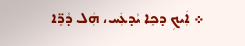܀ ܐܲܝܟܼ ܕܟܸܐ ܝܵܕܥܲܚ، ܗܲܠ ܕܵܖܸ̈ܐ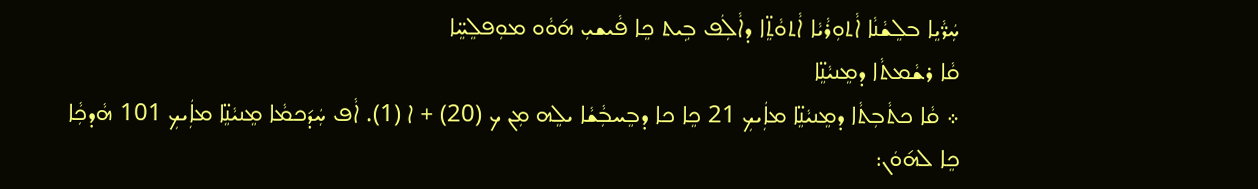ܚܲܖ̈ܵܝܸܐ ܒܠܸܫܵܢܵܐ ܐܵܬܘܼܪܵܝܵܐ ܐܵܬܘܵܬܸ̈ܐ ܕܐܵܠܲܦ ܒܹܝܬ ܟܸܐ ܦܵܝܫܝܼ ܗ݇ܘܵܘ ܡܘܼܦܠܸܚܸ̈ܐ
ܩܵܐ ܪܫܵܡܬܵܐ ܕܡܸܢܝܵܢܸ̈ܐ
܀ ܩܵܐ ܟܬܵܒܼܬܵܐ ܕܡܸܢܝܵܢܸ̈ܐ ܡܐܲܝܟܼ 21 ܟܸܐ ܟܐ ܕܒܸܚܒܼܵܫܵܐ ܝܠܸܗ ܡܼܢ ܟ (20) + ܐ (1). ܐܵܦ ܚܲܕ݇ܟܡܵܐ ܡܸܢܝܵܢܸ̈ܐ ܡܐܲܝܟܼ 101 ܗܵܕܟܼܵܐ ܟܸܐ ܠܗ݇ܘܿܢ: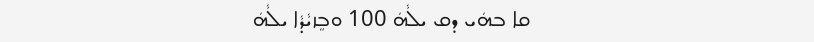ܩܐ ܒܗܿܝ ܕܩ ܝܠܵܗܿ 100 ܘܒܸܙܝܵܕܵܐ ܝܠܵܗܿ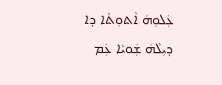ܥܲܠܘܼܗܿ ܐܵܬܘܼܬܵܐ ܕܐ ܕܝܼܠܵܗܿ ܫܲܘܝܵܐ ܥܲܡ